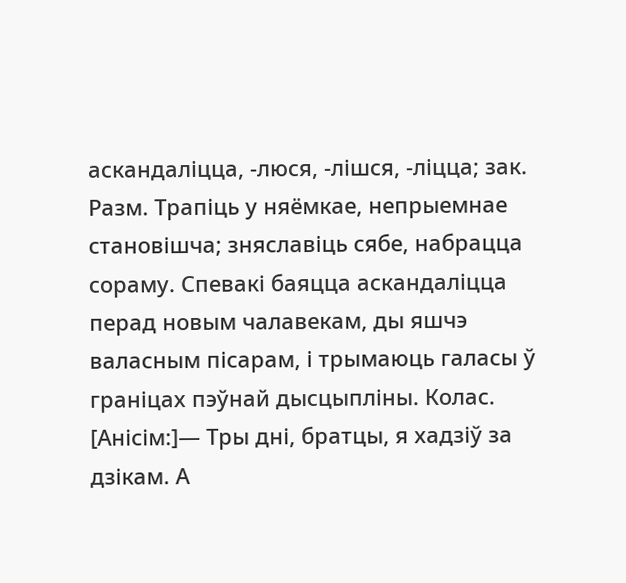аскандаліцца, -люся, -лішся, -ліцца; зак. Разм. Трапіць у няёмкае, непрыемнае становішча; зняславіць сябе, набрацца сораму. Спевакі баяцца аскандаліцца перад новым чалавекам, ды яшчэ валасным пісарам, і трымаюць галасы ў граніцах пэўнай дысцыпліны. Колас. [Анісім:]— Тры дні, братцы, я хадзіў за дзікам. А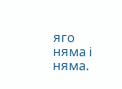яго няма і няма.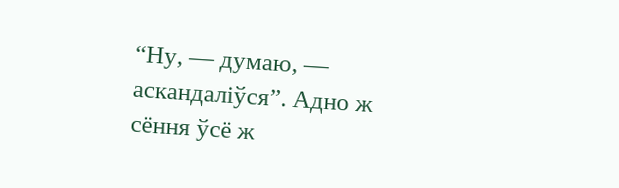“Ну, — думаю, — аскандаліўся”. Адно ж сёння ўсё ж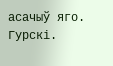асачыў яго. Гурскі.